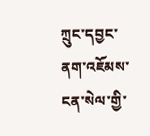ཀྲུང་དབྱང་ནག་འཇོམས་ངན་སེལ་གྱི་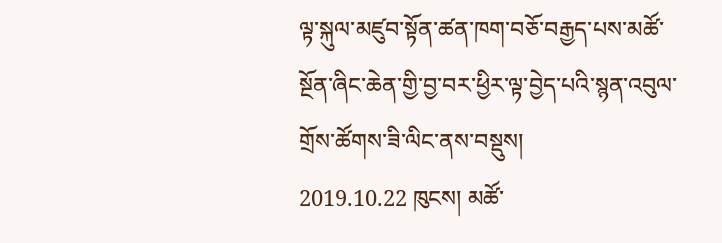ལྟ་སྐུལ་མཛུབ་སྟོན་ཚན་ཁག་བཅོ་བརྒྱད་པས་མཚོ་སྔོན་ཞིང་ཆེན་གྱི་བྱ་བར་ཕྱིར་ལྟ་བྱེད་པའི་སྙན་འབུལ་གྲོས་ཚོགས་ཟི་ལིང་ནས་བསྡུས།
2019.10.22 ཁུངས། མཚོ་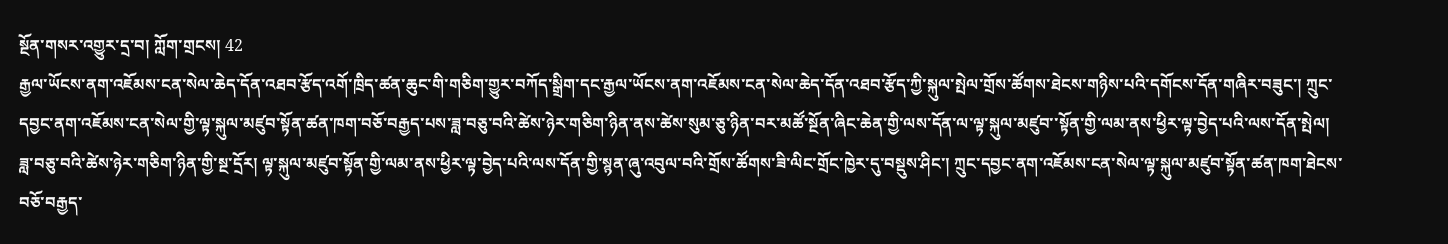སྔོན་གསར་འགྱུར་དྲ་བ། ཀློག་གྲངས། 42
རྒྱལ་ཡོངས་ནག་འཇོམས་ངན་སེལ་ཆེད་དོན་འཐབ་རྩོད་འགོ་ཁྲིད་ཚན་ཆུང་གི་གཅིག་གྱུར་བཀོད་སྒྲིག་དང་རྒྱལ་ཡོངས་ནག་འཇོམས་ངན་སེལ་ཆེད་དོན་འཐབ་རྩོད་ཀྱི་སྐུལ་སྤེལ་གྲོས་ཚོགས་ཐེངས་གཉིས་པའི་དགོངས་དོན་གཞིར་བཟུང་། ཀྲུང་དབྱང་ནག་འཇོམས་ངན་སེལ་གྱི་ལྟ་སྐུལ་མཛུབ་སྟོན་ཚན་ཁག་བཅོ་བརྒྱད་པས་ཟླ་བཅུ་བའི་ཚེས་ཉེར་གཅིག་ཉིན་ནས་ཚེས་སུམ་ཅུ་ཉིན་བར་མཚོ་སྔོན་ཞིང་ཆེན་གྱི་ལས་དོན་ལ་ལྟ་སྐུལ་མཛུབ་་སྟོན་གྱི་ལམ་ནས་ཕྱིར་ལྟ་བྱེད་པའི་ལས་དོན་སྤེལ།  ཟླ་བཅུ་བའི་ཚེས་ཉེར་གཅིག་ཉིན་གྱི་སྔ་དྲོར། ལྟ་སྐུལ་མཛུབ་སྟོན་གྱི་ལམ་ནས་ཕྱིར་ལྟ་བྱེད་པའི་ལས་དོན་གྱི་སྙན་ཞུ་འབུལ་བའི་གྲོས་ཚོགས་ཟི་ལིང་གྲོང་ཁྱེར་དུ་བསྡུས་ཤིང་། ཀྲུང་དབྱང་ནག་འཇོམས་ངན་སེལ་ལྟ་སྐུལ་མཛུབ་སྟོན་ཚན་ཁག་ཐེངས་བཅོ་བརྒྱད་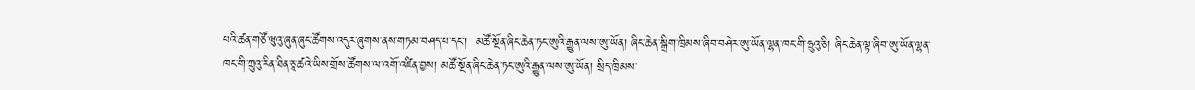པའི་ཚན་གཙོ་ཝུའུ་ཞུན་ཞུང་ཚོགས་འདུར་ཞུགས་ནས་གཏམ་བཤད་པ་དང་།  མཚོ་སྔོན་ཞིང་ཆེན་ཏང་ཨུའི་རྒྱུན་ལས་ཨུ་ཡོན། ཞིང་ཆེན་སྒྲིག་ཁྲིམས་ཞིབ་བཤེར་ཨུ་ཡོན་ལྷན་ཁང་གི་ཧྲུའུ་ཅི། ཞིང་ཆེན་ལྟ་ཞིབ་ཨུ་ཡོན་ལྷན་ཁང་གི་ཀྲུའུ་རིན་ཐིན་ཅཱ་ཚའེ་ཡིས་གྲོས་ཚོགས་ལ་འགོ་འཛིན་བྱས། མཚོ་སྔོན་ཞིང་ཆེན་ཏང་ཨུའི་རྒྱུན་ལས་ཨུ་ཡོན། སྲིད་ཁྲིམས་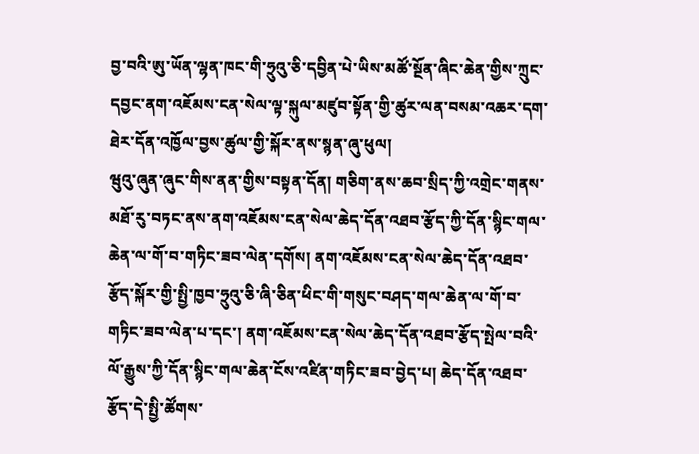བྱ་བའི་ཨུ་ཡོན་ལྷན་ཁང་གི་ཧྲུའུ་ཅི་དབྱིན་པེ་ཡིས་མཚོ་སྔོན་ཞིང་ཆེན་གྱིས་ཀྲུང་དབྱང་ནག་འཇོམས་ངན་སེལ་ལྟ་སྐུལ་མཛུབ་སྟོན་གྱི་ཚུར་ལན་བསམ་འཆར་དག་ཐེར་དོན་འཁྱོལ་བྱས་ཚུལ་གྱི་སྐོར་ནས་སྙན་ཞུ་ཕུལ།
ཝུའུ་ཞུན་ཞུང་གིས་ནན་གྱིས་བསྟན་དོན། གཅིག་ནས་ཆབ་སྲིད་ཀྱི་འགྲེང་གནས་མཐོ་རུ་བཏང་ནས་ནག་འཇོམས་ངན་སེལ་ཆེད་དོན་འཐབ་རྩོད་ཀྱི་དོན་སྙིང་གལ་ཆེན་ལ་གོ་བ་གཏིང་ཟབ་ལེན་དགོས། ནག་འཇོམས་ངན་སེལ་ཆེད་དོན་འཐབ་རྩོད་སྐོར་གྱི་སྤྱི་ཁྱབ་ཧྲུའུ་ཅི་ཞི་ཅིན་ཕིང་གི་གསུང་བཤད་གལ་ཆེན་ལ་གོ་བ་གཏིང་ཟབ་ལེན་པ་དང་། ནག་འཇོམས་ངན་སེལ་ཆེད་དོན་འཐབ་རྩོད་སྤེལ་བའི་ལོ་རྒྱུས་ཀྱི་དོན་སྙིང་གལ་ཆེན་ངོས་འཛིན་གཏིང་ཟབ་བྱེད་པ། ཆེད་དོན་འཐབ་རྩོད་དེ་སྤྱི་ཚོགས་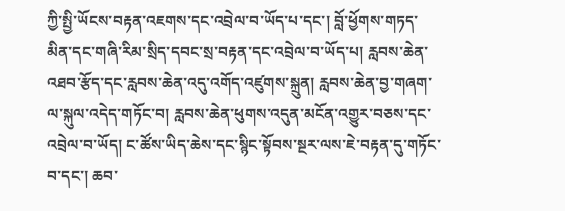ཀྱི་སྤྱི་ཡོངས་བརྟན་འཇགས་དང་འབྲེལ་བ་ཡོད་པ་དང་། བློ་ཕྱོགས་གཏད་མིན་དང་གཞི་རིམ་སྲིད་དབང་སྲ་བརྟན་དང་འབྲེལ་བ་ཡོད་པ། རླབས་ཆེན་འཐབ་རྩོད་དང་རླབས་ཆེན་འདུ་འགོད་འཛུགས་སྐྲུན། རླབས་ཆེན་བྱ་གཞག་ལ་སྐུལ་འདེད་གཏོང་བ། རླབས་ཆེན་ཕུགས་འདུན་མངོན་འགྱུར་བཅས་དང་འབྲེལ་བ་ཡོད། ང་ཚོས་ཡིད་ཆེས་དང་སྙིང་སྟོབས་སྔར་ལས་ཇེ་བརྟན་དུ་གཏོང་བ་དང་། ཆབ་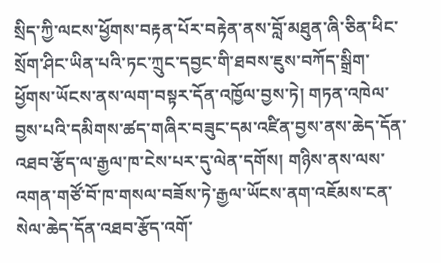སྲིད་ཀྱི་ལངས་ཕྱོགས་བརྟན་པོར་བརྟེན་ནས་བློ་མཐུན་ཞི་ཅིན་ཕིང་སྲོག་ཤིང་ཡིན་པའི་ཏང་ཀྲུང་དབྱང་གི་ཐབས་ཇུས་བཀོད་སྒྲིག་ཕྱོགས་ཡོངས་ནས་ལག་བསྟར་དོན་འཁྱོལ་བྱས་ཏེ། གཏན་འཁེལ་བྱས་པའི་དམིགས་ཚད་གཞིར་བཟུང་དམ་འཛིན་བྱས་ནས་ཆེད་དོན་འཐབ་རྩོད་ལ་རྒྱལ་ཁ་ངེས་པར་དུ་ལེན་དགོས། གཉིས་ནས་ལས་འགན་གཙོ་བོ་ཁ་གསལ་བཟོས་ཏེ་རྒྱལ་ཡོངས་ནག་འཇོམས་ངན་སེལ་ཆེད་དོན་འཐབ་རྩོད་འགོ་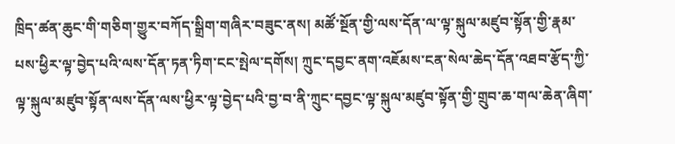ཁྲིད་ཚན་ཆུང་གི་གཅིག་གྱུར་བཀོད་སྒྲིག་གཞིར་བཟུང་ནས། མཚོ་སྔོན་གྱི་ལས་དོན་ལ་ལྟ་སྐུལ་མཛུབ་སྟོན་གྱི་རྣམ་པས་ཕྱིར་ལྟ་བྱེད་པའི་ལས་དོན་ཏན་ཏིག་ངང་སྤེལ་དགོས། ཀྲུང་དབྱང་ནག་འཇོམས་ངན་སེལ་ཆེད་དོན་འཐབ་རྩོད་ཀྱི་ལྟ་སྐུལ་མཛུབ་སྟོན་ལས་དོན་ལས་ཕྱིར་ལྟ་བྱེད་པའི་བྱ་བ་ནི་ཀྲུང་དབྱང་ལྟ་སྐུལ་མཛུབ་སྟོན་གྱི་གྲུབ་ཆ་གལ་ཆེན་ཞིག་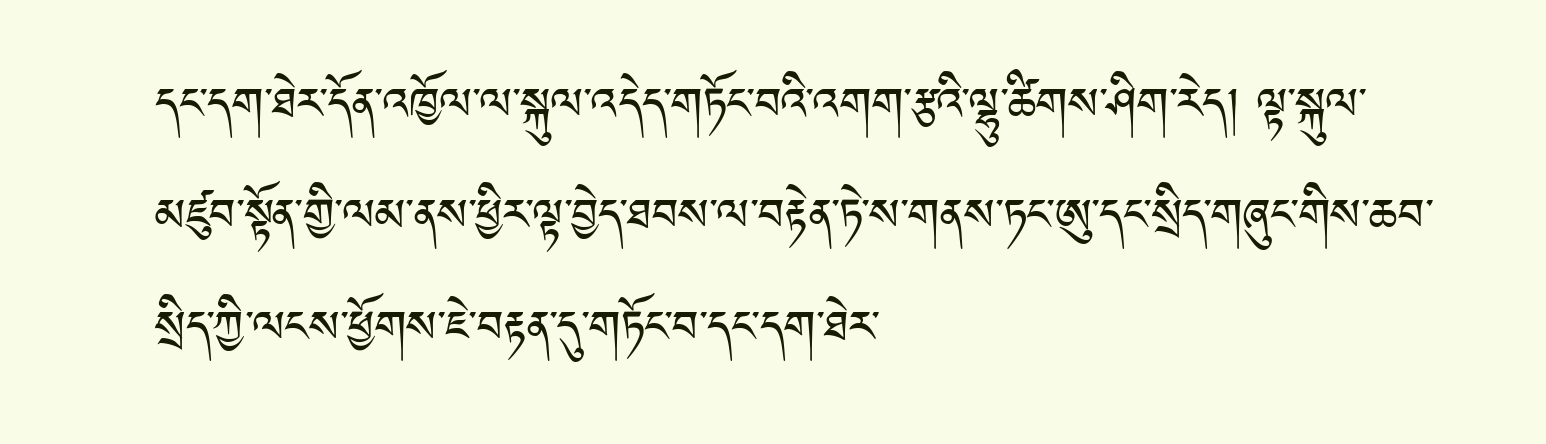དང་དག་ཐེར་དོན་འཁྱོལ་ལ་སྐུལ་འདེད་གཏོང་བའི་འགག་རྩའི་ལྷུ་ཚིགས་ཤིག་རེད། ལྟ་སྐུལ་མཛུབ་སྟོན་གྱི་ལམ་ནས་ཕྱིར་ལྟ་བྱེད་ཐབས་ལ་བརྟེན་ཏེ་ས་གནས་ཏང་ཨུ་དང་སྲིད་གཞུང་གིས་ཆབ་སྲིད་ཀྱི་ལངས་ཕྱོགས་ཇེ་བརྟན་དུ་གཏོང་བ་དང་དག་ཐེར་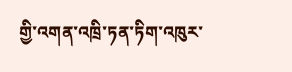གྱི་འགན་འཁྲི་ཏན་ཏིག་འཁུར་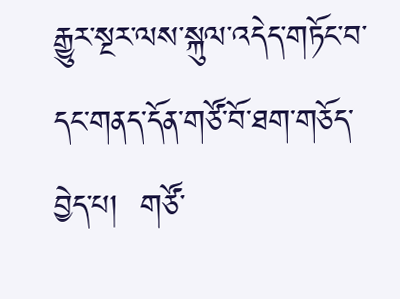རྒྱུར་སྔར་ལས་སྐུལ་འདེད་གཏོང་བ་དང་གནད་དོན་གཙོ་བོ་ཐག་གཅོད་བྱེད་པ།  གཙོ་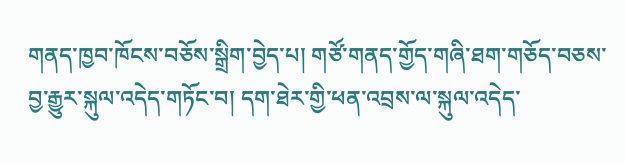གནད་ཁྱབ་ཁོངས་བཅོས་སྒྲིག་བྱེད་པ། གཙོ་གནད་གྱོད་གཞི་ཐག་གཅོད་བཅས་བྱ་རྒྱུར་སྐུལ་འདེད་གཏོང་བ། དག་ཐེར་གྱི་ཕན་འབྲས་ལ་སྐུལ་འདེད་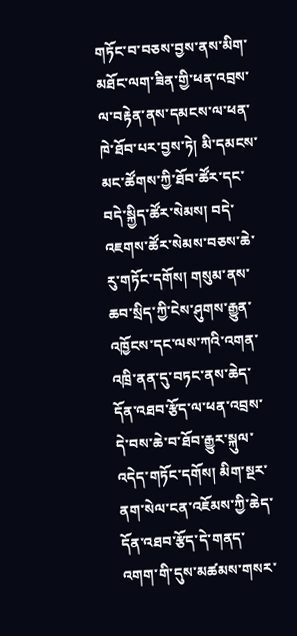གཏོང་བ་བཅས་བྱས་ནས་མིག་མཐོང་ལག་ཟིན་གྱི་ཕན་འབྲས་ལ་བརྟེན་ནས་དམངས་ལ་ཕན་ཁེ་ཐོབ་པར་བྱས་ཏེ། མི་དམངས་མང་ཚོགས་ཀྱི་ཐོབ་ཚོར་དང་བདེ་སྐྱིད་ཚོར་སེམས། བདེ་འཇགས་ཚོར་སེམས་བཅས་ཆེ་རུ་གཏོང་དགོས། གསུམ་ནས་ཆབ་སྲིད་ཀྱི་ངེས་ཤུགས་རྒྱུན་འཁྱོངས་དང་ལས་ཀའི་འགན་འཁྲི་ནན་དུ་བཏང་ནས་ཆེད་དོན་འཐབ་རྩོད་ལ་ཕན་འབྲས་དེ་བས་ཆེ་བ་ཐོབ་རྒྱུར་སྐུལ་འདེད་གཏོང་དགོས། མིག་སྔར་ནག་སེལ་ངན་འཇོམས་ཀྱི་ཆེད་དོན་འཐབ་རྩོད་དེ་གནད་འགག་གི་དུས་མཚམས་གསར་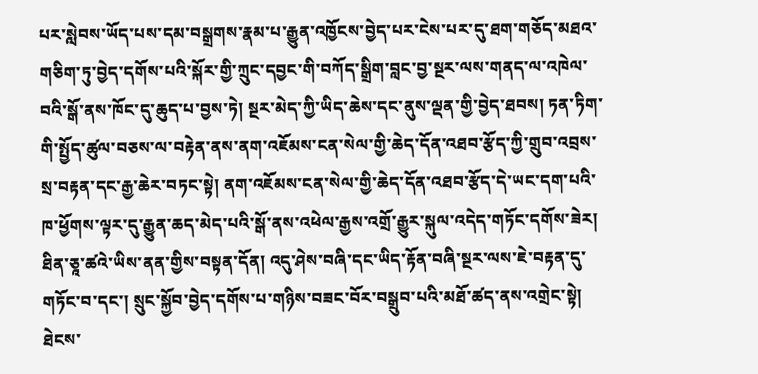པར་སླེབས་ཡོད་པས་དམ་བསྒྲགས་རྣམ་པ་རྒྱུན་འཁྱོངས་བྱེད་པར་ངེས་པར་དུ་ཐག་གཅོད་མཐའ་གཅིག་ཏུ་བྱེད་དགོས་པའི་སྐོར་གྱི་ཀྲུང་དབྱང་གི་བཀོད་སྒྲིག་བླང་བྱ་སྔར་ལས་གནད་ལ་འཁེལ་བའི་སྒོ་ནས་ཁོང་དུ་ཆུད་པ་བྱས་ཏེ། སྔར་མེད་ཀྱི་ཡིད་ཆེས་དང་ནུས་ལྡན་གྱི་བྱེད་ཐབས། ཏན་ཏིག་གི་སྤྱོད་ཚུལ་བཅས་ལ་བརྟེན་ནས་ནག་འཇོམས་ངན་སེལ་གྱི་ཆེད་དོན་འཐབ་རྩོད་ཀྱི་གྲུབ་འབྲས་སྲ་བརྟན་དང་རྒྱ་ཆེར་བཏང་སྟེ། ནག་འཇོམས་ངན་སེལ་གྱི་ཆེད་དོན་འཐབ་རྩོད་དེ་ཡང་དག་པའི་ཁ་ཕྱོགས་ལྟར་དུ་རྒྱུན་ཆད་མེད་པའི་སྒོ་ནས་འཕེལ་རྒྱས་འགྲོ་རྒྱུར་སྐུལ་འདེད་གཏོང་དགོས་ཟེར།
ཐིན་ཅཱ་ཚའེ་ཡིས་ནན་གྱིས་བསྟན་དོན། འདུ་ཤེས་བཞི་དང་ཡིད་རྟོན་བཞི་སྔར་ལས་ཇེ་བརྟན་དུ་གཏོང་བ་དང་། སྲུང་སྐྱོབ་བྱེད་དགོས་པ་གཉིས་བཟང་བོར་བསྒྲུབ་པའི་མཐོ་ཚད་ནས་འགྲེང་སྟེ། ཐེངས་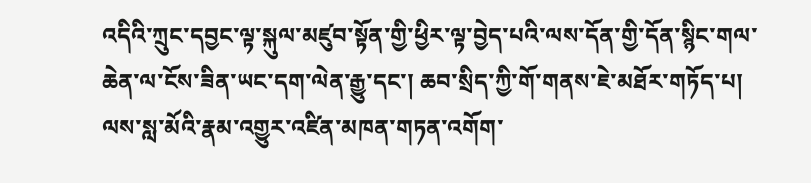འདིའི་ཀྲུང་དབྱང་ལྟ་སྐུལ་མཛུབ་སྟོན་གྱི་ཕྱིར་ལྟ་བྱེད་པའི་ལས་དོན་གྱི་དོན་སྙིང་གལ་ཆེན་ལ་ངོས་ཟིན་ཡང་དག་ལེན་རྒྱུ་དང་། ཆབ་སྲིད་ཀྱི་གོ་གནས་ཇེ་མཐོར་གཏོད་པ། ལས་སླ་མོའི་རྣམ་འགྱུར་འཛིན་མཁན་གཏན་འགོག་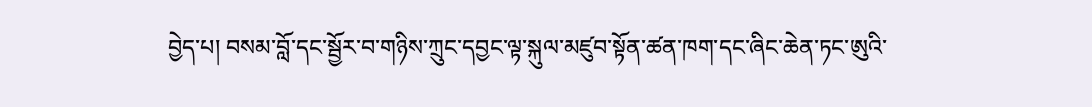བྱེད་པ། བསམ་བློ་དང་སྦྱོར་བ་གཉིས་ཀྲུང་དབྱང་ལྟ་སྐུལ་མཛུབ་སྟོན་ཚན་ཁག་དང་ཞིང་ཆེན་ཏང་ཨུའི་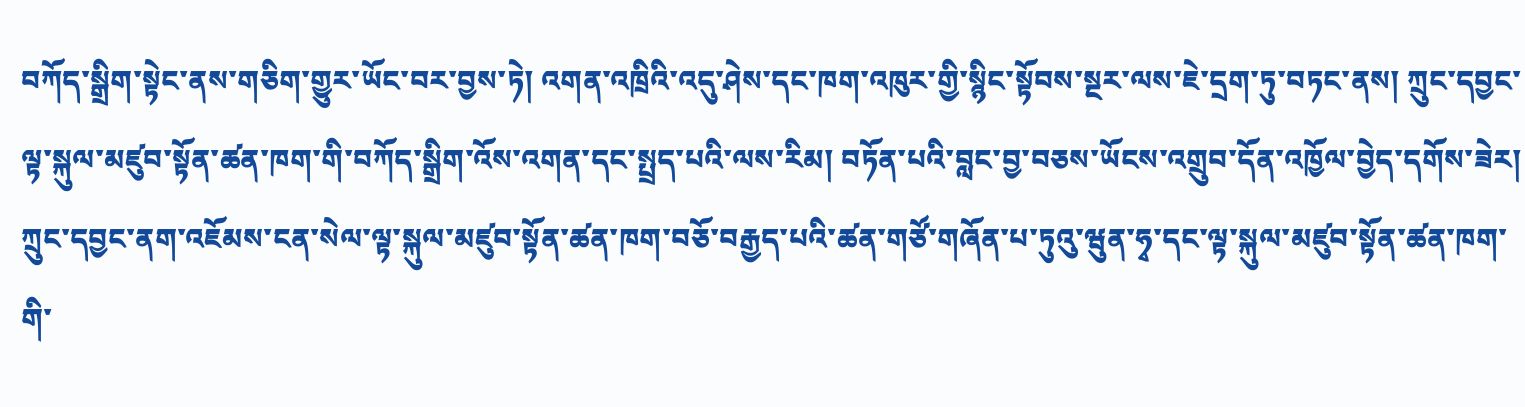བཀོད་སྒྲིག་སྟེང་ནས་གཅིག་གྱུར་ཡོང་བར་བྱས་ཏེ། འགན་འཁྲིའི་འདུ་ཤེས་དང་ཁག་འཁུར་གྱི་སྙིང་སྟོབས་སྔར་ལས་ཇེ་དྲག་ཏུ་བཏང་ནས། ཀྲུང་དབྱང་ལྟ་སྐུལ་མཛུབ་སྟོན་ཚན་ཁག་གི་བཀོད་སྒྲིག་འོས་འགན་དང་སྤྲད་པའི་ལས་རིམ། བཏོན་པའི་བླང་བྱ་བཅས་ཡོངས་འགྲུབ་དོན་འཁྱོལ་བྱེད་དགོས་ཟེར།
ཀྲུང་དབྱང་ནག་འཇོམས་ངན་སེལ་ལྟ་སྐུལ་མཛུབ་སྟོན་ཚན་ཁག་བཅོ་བརྒྱད་པའི་ཚན་གཙོ་གཞོན་པ་ཏུའུ་ཝུན་ཧྭ་དང་ལྟ་སྐུལ་མཛུབ་སྟོན་ཚན་ཁག་གི་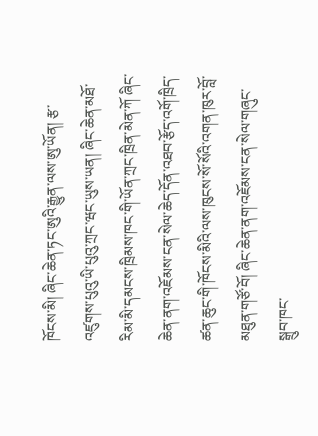ཁོངས་མི། ཞིང་ཆེན་ཏང་ཨུའི་རྒྱུན་ལས་ཨུ་ཡོན། རྩ་འཛུགས་པུའུ་ཡི་པུའུ་ཀྲང་ཝང་ཡུས་ཡན། ཞིང་ཆེན་མཐོ་རིམ་མི་དམངས་ཁྲིམས་ཁང་གི་ཡོན་ཀྲང་ཁྲིན་མེན་ཀོ ཞིང་ཆེན་ནག་འཇོམས་ངན་སེལ་ཆེད་དོན་འཐབ་རྩོད་འགོ་ཁྲིད་ཚན་ཆུང་གི་ཁོངས་མིའི་ལས་ཁུངས་སོ་སོའི་འགན་ཁུར་བློ་མཐུན་གཙོ་བོ། ཞིང་ཆེན་ནག་འཇོམས་ངན་སེལ་གཞུང་སྒྲུབ་ཁང་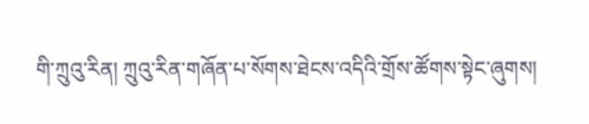གི་ཀྲུའུ་རིན། ཀྲུའུ་རིན་གཞོན་པ་སོགས་ཐེངས་འདིའི་གྲོས་ཚོགས་སྟེང་ཞུགས།